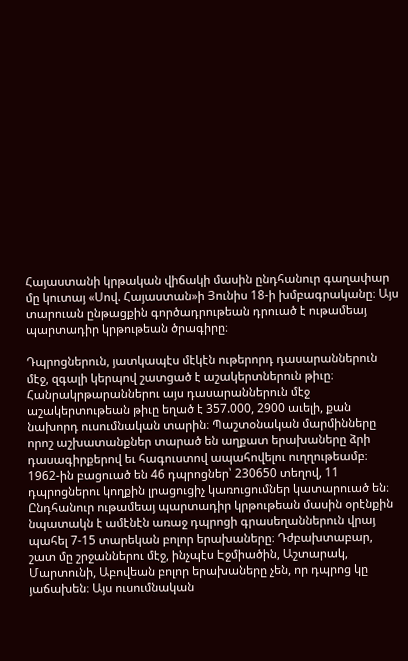Հայաստանի կրթական վիճակի մասին ընդհանուր գաղափար մը կուտայ «Սով. Հայաստան»ի Յունիս 18-ի խմբագրականը։ Այս տարուան ընթացքին գործադրութեան դրուած է ութամեայ պարտադիր կրթութեան ծրագիրը։

Դպրոցներուն, յատկապէս մէկէն ութերորդ դասարաններուն մէջ, զգալի կերպով շատցած է աշակերտներուն թիւը։ Հանրակրթարաններու այս դասարաններուն մէջ աշակերտութեան թիւը եղած է 357.000, 2900 աւելի, քան նախորդ ուսումնական տարին։ Պաշտօնական մարմինները որոշ աշխատանքներ տարած են աղքատ երախաները ձրի դասագիրքերով եւ հագուստով ապահովելու ուղղութեամբ։ 1962-ին բացուած են 46 դպրոցներ՝ 230650 տեղով, 11 դպրոցներու կողքին լրացուցիչ կառուցումներ կատարուած են։ Ընդհանուր ութամեայ պարտադիր կրթութեան մասին օրէնքին նպատակն է ամէնէն առաջ դպրոցի գրասեղաններուն վրայ պահել 7-15 տարեկան բոլոր երախաները։ Դժբախտաբար, շատ մը շրջաններու մէջ, ինչպէս Էջմիածին, Աշտարակ, Մարտունի, Աբովեան բոլոր երախաները չեն, որ դպրոց կը յաճախեն։ Այս ուսումնական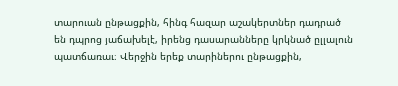տարուան ընթացքին, հինգ հազար աշակերտներ դադրած են դպրոց յաճախելէ, իրենց դասարանները կրկնած ըլլալուն պատճառաւ։ Վերջին երեք տարիներու ընթացքին,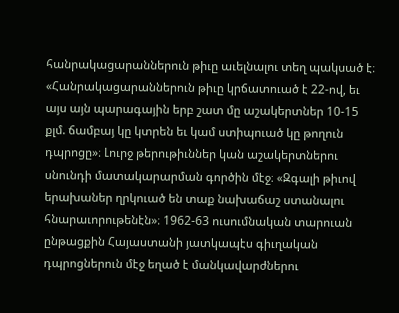հանրակացարաններուն թիւը աւելնալու տեղ պակսած է։ «Հանրակացարաններուն թիւը կրճատուած է 22-ով, եւ այս այն պարագային երբ շատ մը աշակերտներ 10-15 քլմ. ճամբայ կը կտրեն եւ կամ ստիպուած կը թողուն դպրոցը»։ Լուրջ թերութիւններ կան աշակերտներու սնունդի մատակարարման գործին մէջ։ «Զգալի թիւով երախաներ ղրկուած են տաք նախաճաշ ստանալու հնարաւորութենէն»։ 1962-63 ուսումնական տարուան ընթացքին Հայաստանի յատկապէս գիւղական դպրոցներուն մէջ եղած է մանկավարժներու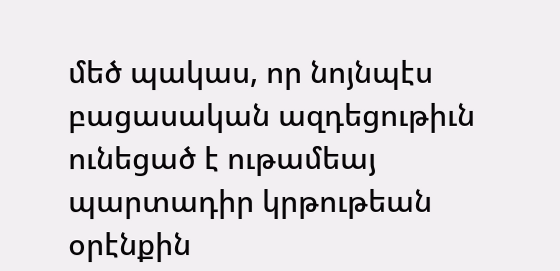մեծ պակաս, որ նոյնպէս բացասական ազդեցութիւն ունեցած է ութամեայ պարտադիր կրթութեան օրէնքին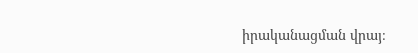իրականացման վրայ։